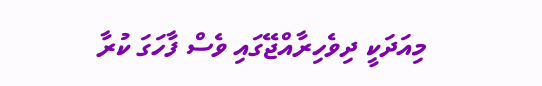މިއަދަކީ ދިވެހިރާއްޖޭގައި ވެސް ފާހަގަ ކުރާ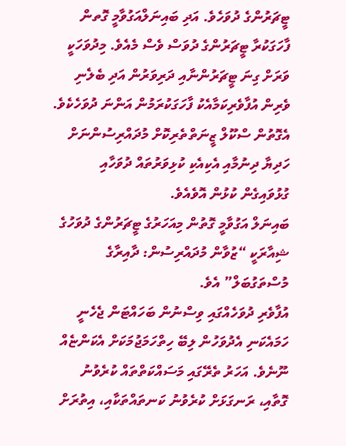ޓީޗަރުންގެ ދުވަހެވެ. އަދި ބައިނަލްއަގުވާމީ ގޮތން ފާހަގަކުރާ ޓީޗަރުންގެ ދުވަސް ވެސް މެއެވެ. މިދުވަހަކީ ވަރަށް ގިނަ ޓީޗަރުންނާއި ދަރިވަރުން އަދި ބެލެނި ވެރިން އުފާވެރިކަމާއެކު ފާހަގަކުރަމުން އަންނަ ދުވަހެކެވެ. އެގޮތުން ސްކޫލް ޒީނަތްތެރިކޮށް މުދައްރިސުންނަށް ހަދިޔާ ދިނުމާއި އެކިއެކި ކުޅިވަރުތައް ދުވަހާއި ގުޅުވައިގެން ކުޅުން އޮވެއެވެ.
ބައިނަލް އަގުވާމީ ގޮތުން މިއަހަރުގެ ޓީޗަރުންގެ ދުވަހުގެ ޝިއާރަކީ “ޒުވާން މުދައްރިސުން: ދާއިރާގެ މުސްތަގުބަލް” އެވެ.
އުފާވެރި ދުވަހެއްގައި ވިސްނުން ބަހައްޓަން ޖެހެނީ ހަމައެކަނި އެދުވަހުން ލިބޭ ހިތްހަމަޖުމަކަށް އެކަންޏެއް ނޫނެވެ. އަހަރު ތެރޭގައި މަސައްކަތްތައް ކުރެވުނު ގޮތާއި، ރަނގަޅަށް ކުރެވުނު ކަނތައްތަކާއި، އިތުރަށް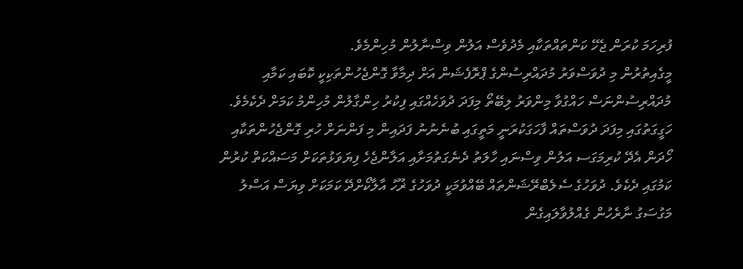ފުރިހަމަ ކުރަން ޖެހޭ ކަންތައްތަކާއި މެދުވެސް އަލުން ވިސްނާލުން މުހިންމެވެ.
މީގެއިތުރުން މި ދުވަސްވަރު މުދައްރިސުންގެ ޕްރޮފެޝަން އަށް ދިމާވާ ގޮންޖެހުންތަކިކީ ކޮބައި ކަމާއި މުދައްރިސުންނަސް ހައްގުވާ މިންވަރު ލިބޭތޯ މިފަދަ ދުވަހެއްގައި ފިކުރު ހިންގާލުން މުހިންމު ކަމަށް ދެކެމެވެ.
ހަގީގަތުގައި މިފަދަ ދުވަސްތައް ފާހަގަކުރަނީ މަތީގައި ބުނެނުނު ފަދައިން މި ފަންނަށް ހުރި ގޮންޖެހުންތަކާއި ހޯދަން އެދޭ ކުރިމަގަސ އަލުން ވިސްނައި ހާލަތު ދެނެގަތުމަށާއި އަލާންޖެހެ ފިޔަވަޅުތަކަށް މަސައްކަތް ކުރުން ކަމުގައި ދެކެވެ. ދުވަހުގެ ސެލެބްރޭޝަންތައް ބޭއްވުމަކީ ދުވަހުގެ ޜޫހު އާލާކޯށްދޭ ކަމަކަށް ވިޔަސް އަސްލު މަގުސަގު ނާރެހުން ގެއްލުވާލައިގެން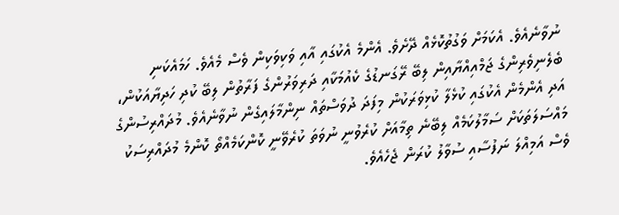ނުވާނެއެވެ. އެކަމަށް ވަގުތުކޮޅެއް ދޭށެވެ. އެންމެ އެކުގައި އާއި ވަކިވަކިން ވެސް މެއެވެ. ހަމައެކަނި ބެލެނިވެރިންގެ ޖަމްއިއްޔާއިން ލިބޭ ރޭގަނޑުގެ ކެއުމަކާއި ދަރިވަރުންގެ ފަރާތުން ލިބޭ ކުދި ހަދިޔާއަކުން، އަދި އެންމެން އެކުގައި ކުޅެލާ ކުޅިވަރަކުން މިފަދަ ދުވަސްތައް ނިންމާލައިގެން ނުވާނެއެވެ. މުދައްރިސުންގެ މައްސަލަތަކަށް ސަމާލުކަމެއް ލިބޭނެ ތިމާއަށް ކުރެވުނީ ނުވަތަ ކުރެވޭނީ ކޮންކަމެއްތޯ ކޮންމެ މުދައްރިސަކު ވެސް އަމިއްލަ ނަފުސާއި ސުވާލު ކުރަން ޖެހެއެވެ.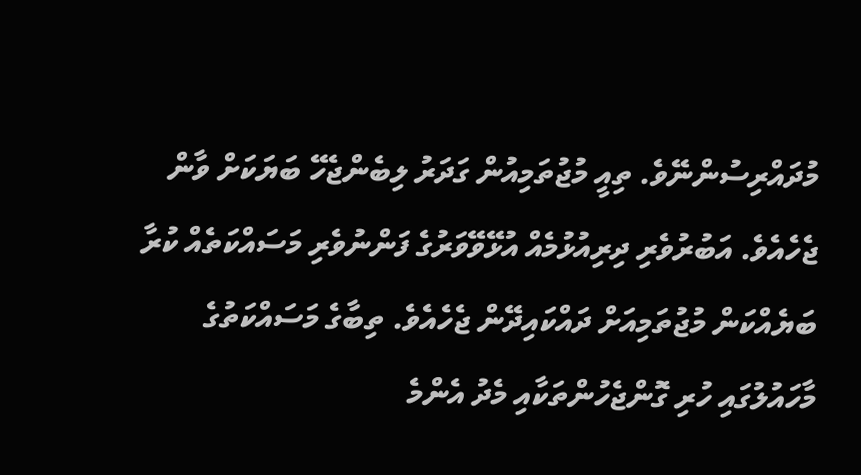މުދައްރިސުންނޭވެ. ތިއީ މުޖުތަމިއުން ގަދަރު ލިބެންޖެހޭ ބަޔަކަށް ވާން ޖެހެއެވެ. އަބުރުވެރި ދިރިއުޅުމެއް އުޅޭވޭވަރުގެ ފަންނުވެރި މަސައްކަތެއް ކުރާ ބަޔެއްކަން މުޖުތަމިއަށް ދައްކައިދޭން ޖެހެއެވެ. ތިބާގެ މަސައްކަތުގެ މާހައުލުގައި ހުރި ގޮންޖެހުންތަކާއި މެދު އެންމެ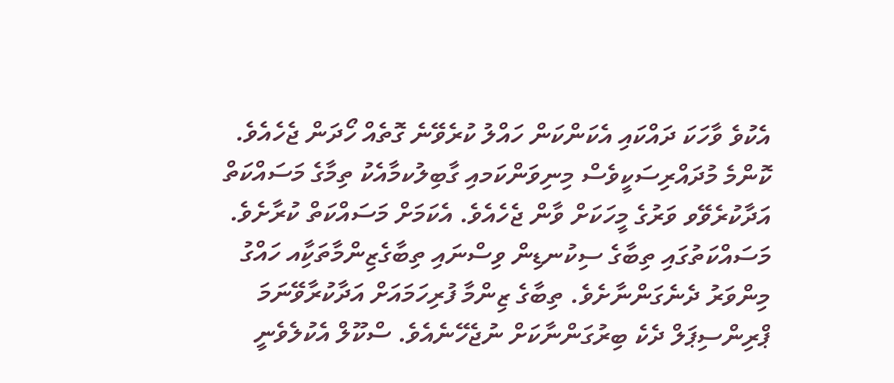އެކުވެ ވާހަކަ ދައްކައި އެކަންކަން ހައްލު ކުރެވޭނެ ގޮތެއް ހޯދަން ޖެހެއެވެ.
ކޮންމެ މުދައްރިސަކީވެސް މިނިވަންކަމއި ގާބިލުކމާއެކު ތިމާގެ މަސައްކަތް އަދާކުރެވޭވ ވަރުގެ މީހަކަށް ވާން ޖެހެއެވެ. އެކަމަށް މަސައްކަތް ކުރާށެވެ. މަސައްކަތުގައި ތިބާގެ ސިކުނޑިން ވިސްނައި ތިބާގެޒިންމާތަކާިއ ހައްގު މިންވަރު ދެނެގަންނާށެވެ. ތިބާގެ ޒިންމާ ފުރިހަމައަށް އަދާކުރާވޭނަމަ ޕްރިންސިޕަލް ދެކެ ބިރުގަންނާކަށް ނުޖެހޭނެއެވެ. ސްކޫލް އެކުލެވެނީ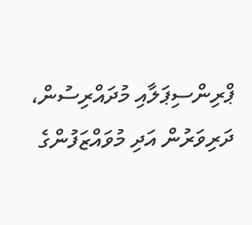ޕްރިންސިޕަލާއި މުދައްރިސުން، ދަރިވަރުން އަދި މުވައްޒަފުންގެ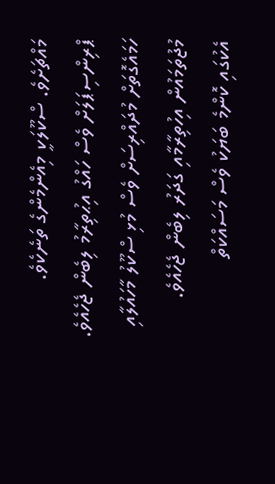މައްޗަށެވެ. ސްކޫލަކީ މިއެންމެންގެ ތަނެކެވެ.
ޕްރިންސިޕަލަށް ވެސް ހައްގު އިޙުތިރާމު ލިބެން ޖެހެއެވެ. ހަމައެގޮތަށް މުދައްރިސަށް ވެސް މުޅި ސްކޫލު މާހައުލާއި މުޖުތަމައުން އިހުތިރާމާއި ގަދަރު ލިބެން ޖެހެއެވެ. އެކުގައި ކޮންމެ ބަޔަކު ވެސް މަސައްކަތް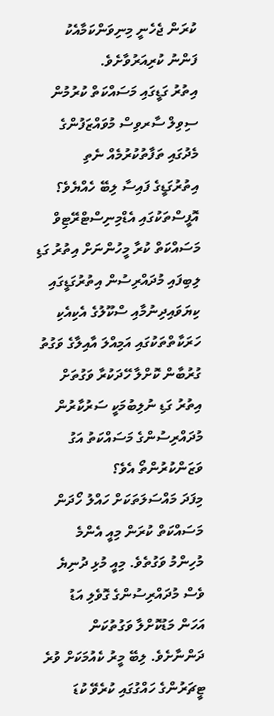ކުރަން ޖެހެނީ މިނިވަންކަމާއެކު ފަންނު ކުރިއަރުވާށެވެ.
އިތުރު ގަޑީގައި މަސައްކަތް ކުރުމުން ސިވިލް ސާރވިސް މުވައްޒަފުންގެ މެދުގައި ތަފާތުކުރުމެއް ނެތި އިތުރުގަޑީގެ ފައިސާ ލިބޭ ހެއްޔެވެ؟ އޮފީސްތަކުގައި އެޑްމިނިސްޓްރޭޓިވް މަސައްކަތް ކުރާ މީހުންނަށް އިތުރު ގަޑި ލިބިފައި މުދައްރިސުން އިތުރުގަޑީގައި ކިޔަވައިދިނުމާއި ސްކޫލުގެ އެކިއެކި ހަރަކާތްތަކުގައި އަމިއްލަ އާއިލާގެ ވަގުތު ގުރުބާން ކޮށްލާ ހޭދަކުރާ ވަގުތަށް އިތުރު ގަޑި ނުލިބުމަކީ ސަރުކާރުން މުދައްރިސުންގެ މަސައްކަތު އަގު ވަޒަންކުރުންތޯ އެވެ؟
މިފަދަ މައްސަލަތަކަށް ހައްލު ހޯދަން މަސައްކަތް ކުރަން މިއީ އެންމެ މުހިންމު ވަގުތެވެ. މިއީ މުޅި ދުނިޔެ ވެސް މުދައްރިސުންގެ ގޮވެލި އަޑު އަހަން މަޑުކޮށްލާ ވަގުތުކަން ދަންނާށެވެ. ލިބޭ މީރު ކެއުމަކަށް ވުރެ ޓީޗަރުންގެ ހައްގުގައި ކުރެވޭ ކުޑަ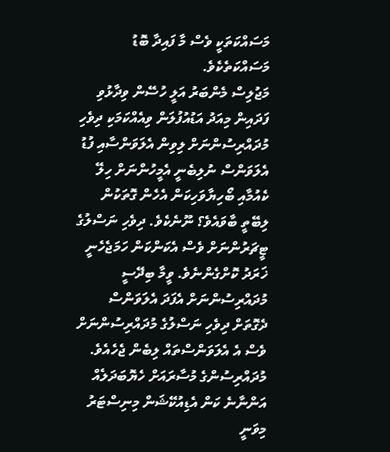މަސައްކަތަކީ ވެސް މާ ފައިދާ ބޮޑު މަސައްކަތެކެވެ.
މަޖުލިސް މެންބަރު އަލީ ހުސޭން ވިދާޅުވި ފަދައިން މިއަދު އަޑުއުފުލަން ވިއެއްކަމަކި ދިވެހި މުދައްރިސުންނަށް ލިވިން އެލަވަންސާއި ފުޑު އެލަވަންސް ނުލިބެނީ އެމީހުންނަށް ހިލޭ ކެއުމާއި ބޯހިޔާވަހިކަން އެހެން ގޮތަކުން ލިބޭތީ ބާވައެވެ؟ ނޫނެކެވެ. ދިވެހި ނަސްލުގެ ޓީޗަރުންނަށް ވެސް އެކަންކަން ހަމަޖެހެނީ ޚަރަދު ކޮށްގެންނެވެ. ވީމާ ބިދޭސީ މުދައްރިސުންނަށް އެފަދަ އެލަވަންސް ދެގޮތަށް ދިވެހި ނަސްލުގެ މުދައްރިސުންނަށް ވެސް އެ އެލަވަންސްތައް ލިބެން ޖެހެއެވެ.
މުދައްރިސުންގެ މުސާރައަށް ހެޔޮބަދަލެއް އަންނާނެ ކަން އެޑިއުކޭޝަން މިނިސްޓަރު މިވަނީ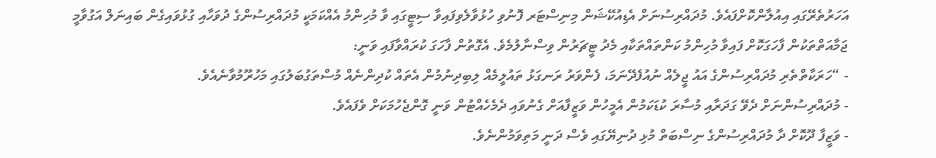އަހަރުތެރޭގައި އިއުލާންކޮށްފައެވެ. މުދައްރިސުނަށް އެޑިއުކޭޝަން މިނިސްޓަރ ފޮނުވި ހުޅުވާލެވިފައިވާ ސިޓީގައި ވާ މުހިންމު އެއްކަމަކީ މުދައްރިސުންގެ ދުވަހާއި ގުޅުވައިގެން ބައިނަލް އަގުވާމީ ޖަމާއަތްތަކުން ފާހަގަކޮށް ފައިވާ މުހިންމު ކަންތައްތަކާއި މެދު ޓީޗަރުން ވިސްނާލުމެވެ. އެގޮތުން ފާހަގަ ކުރައްވާފައި ވަނީ:
- “ހަރަކާތްތެރި މުދައްރިސުންގެ އައު ޖީލެއް ނުއުފެދޭނަމަ، ފެންވަރު ރަނގަޅު ތައުލީމެއް ލިބިދިނުމުން އެތައް ކުދިންނެއް މުސްތަގުބަލުގައި މަހުރޫމުވާނެއެވެ.
- މުދައްރިސުންނަށް ދެވޭ ގަދަރާއި މުސާރަ ކުޑަކަމުން އެމީހުން ވަޒީފާއަށް ގެނުވައި ދެމެހެއްޓުން ވަނީ ގޮންޖެހުމަކަށް ވެފައެވެ.
- ވަޒީފާ ދޫކޮށް ދާ މުދައްރިސުންގެ ނިސްބަތް މުޅި ދުނިޔޭގައި ވެސް ދަނީ މަތިވަމުންނެވެ.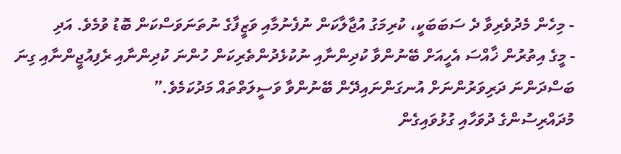- މިހެން މެދުވެރިވާ ދެ ސަބަބަކީ، ކުރިމަގު އުޖާލާކަން ނުފެނުމާއި ވަޒީފާގެ ނުތަނަވަސްކަން ބޮޑު ވުމެވެ. އަދި
- މީގެ އިތުރުން ޚާއްސަ އެހީއަށް ބޭނުންވާ ކުދިންނާއި ނުކުޅެދުންތެރިކަން ހުންނަ ކުދިންނާއި ރެފިއުޖީންނާއި ގިނަ ބަސްދަންނަ ދަރިވަރުންނަށް އުނގަންނައިދޭން ބޭނުންވާ ވަސީލަތްތައް މަދުކަމެވެ.”
މުދައްރިސުންގެ ދުވަހާއި ގުޅުވައިގެން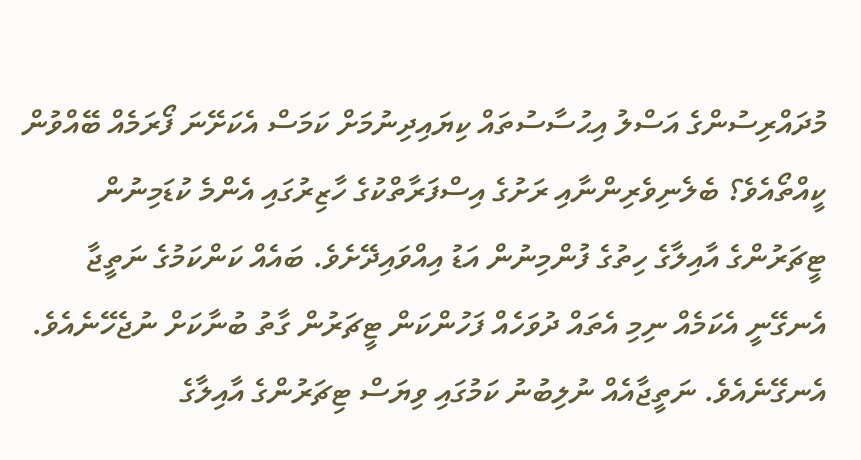މުދައްރިސުންގެ އަސްލު އިޙުސާސުތައް ކިޔައިދިނުމަށް ކަމަސް އެކަށޭނަ ފޯރަމެއް ބޭއްވުން ކީއްތޯއެވެ؟ ބެލެނިވެރިންނާއި ރަށުގެ އިސްފަރާތްކުގެ ހާޒިރުގައި އެންމެ ކުޑަމިނުން ޓީޗަރުންގެ އާއިލާގެ ހިތުގެ ފުންމިނުން އަޑު އިއްވައިދޭށެވެ. ބައެއް ކަންކަމުގެ ނަތީޖާ އެނގޭނީ އެކަމެއް ނިމި އެތައް ދުވަހެއް ފަހުންކަން ޓީޗަރުން ގާތު ބުނާކަށް ނުޖެހޭނެއެވެ. އެނގޭނެއެވެ. ނަތީޖާއެއް ނުލިބުނު ކަމުގައި ވިޔަސް ޓިޗަރުންގެ އާއިލާގެ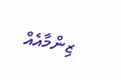ޒިންމާއެއް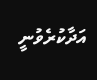އަދާކުރެވުނީ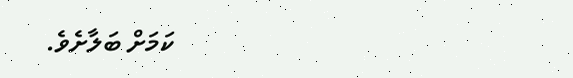ކަމަށް ބަލާށެވެ.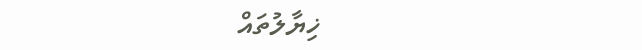ޚިޔާލުތައް